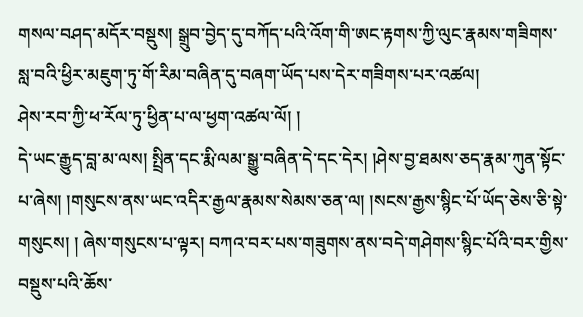གསལ་བཤད་མདོར་བསྡུས། སྒྲུབ་བྱེད་དུ་བཀོད་པའི་འོག་གི་ཨང་རྟགས་ཀྱི་ལུང་རྣམས་གཟིགས་སླ་བའི་ཕྱིར་མཇུག་ཏུ་གོ་རིམ་བཞིན་དུ་བཞག་ཡོད་པས་དེར་གཟིགས་པར་འཚལ།
ཤེས་རབ་ཀྱི་ཕ་རོལ་ཏུ་ཕྱིན་པ་ལ་ཕྱག་འཚལ་ལོ། །
དེ་ཡང་རྒྱུད་བླ་མ་ལས། སྤྲིན་དང་རྨི་ལམ་སྒྱུ་བཞིན་དེ་དང་དེར། །ཤེས་བྱ་ཐམས་ཅད་རྣམ་ཀུན་སྟོང་པ་ཞེས། །གསུངས་ནས་ཡང་འདིར་རྒྱལ་རྣམས་སེམས་ཅན་ལ། །སངས་རྒྱས་སྙིང་པོ་ཡོད་ཅེས་ཅི་སྟེ་གསུངས། ། ཞེས་གསུངས་པ་ལྟར། བཀའ་བར་པས་གཟུགས་ནས་བདེ་གཤེགས་སྙིང་པོའི་བར་གྱིས་བསྡུས་པའི་ཆོས་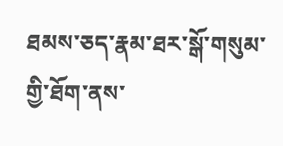ཐམས་ཅད་རྣམ་ཐར་སྒོ་གསུམ་གྱི་ཐོག་ནས་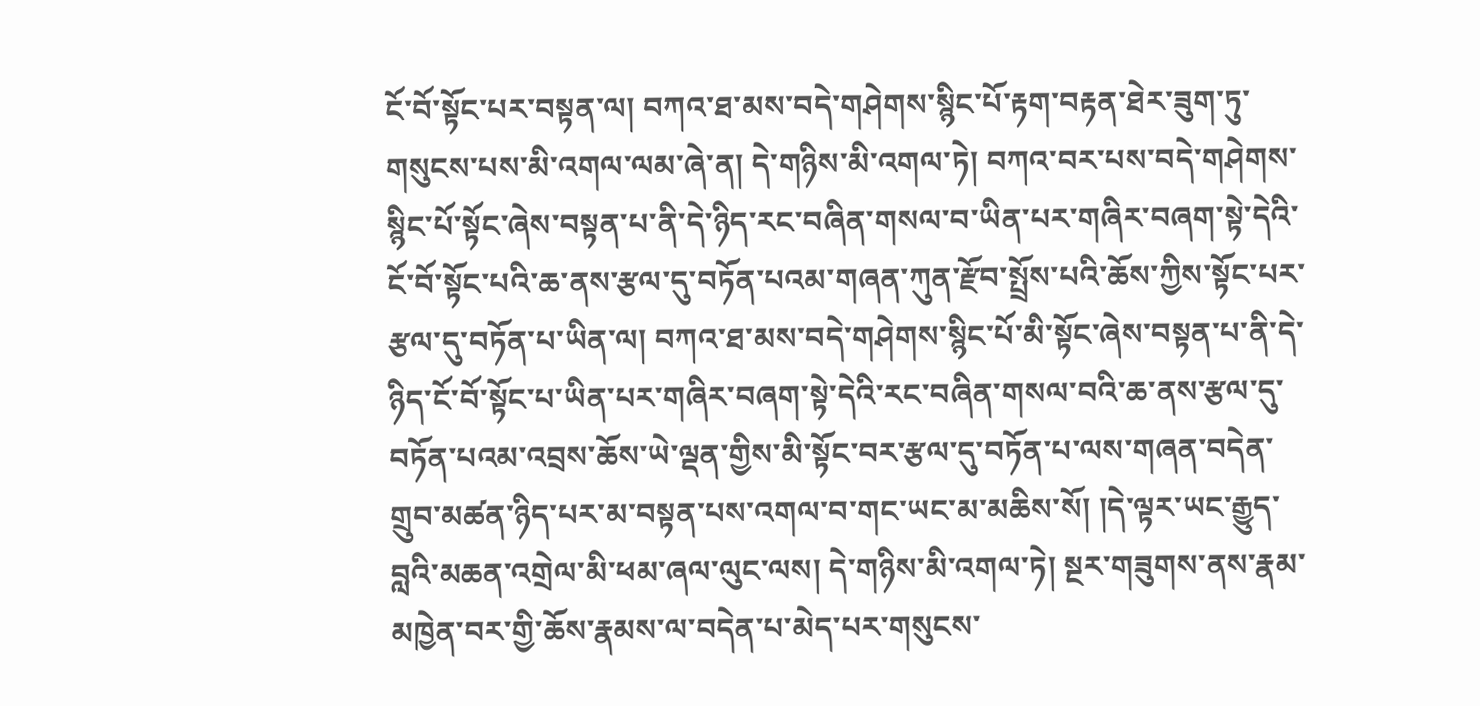ངོ་བོ་སྟོང་པར་བསྟན་ལ། བཀའ་ཐ་མས་བདེ་གཤེགས་སྙིང་པོ་རྟག་བརྟན་ཐེར་ཟུག་ཏུ་གསུངས་པས་མི་འགལ་ལམ་ཞེ་ན། དེ་གཉིས་མི་འགལ་ཏེ། བཀའ་བར་པས་བདེ་གཤེགས་སྙིང་པོ་སྟོང་ཞེས་བསྟན་པ་ནི་དེ་ཉིད་རང་བཞིན་གསལ་བ་ཡིན་པར་གཞིར་བཞག་སྟེ་དེའི་ངོ་བོ་སྟོང་པའི་ཆ་ནས་རྩལ་དུ་བཏོན་པའམ་གཞན་ཀུན་རྫོབ་སྤྲོས་པའི་ཆོས་ཀྱིས་སྟོང་པར་རྩལ་དུ་བཏོན་པ་ཡིན་ལ། བཀའ་ཐ་མས་བདེ་གཤེགས་སྙིང་པོ་མི་སྟོང་ཞེས་བསྟན་པ་ནི་དེ་ཉིད་ངོ་བོ་སྟོང་པ་ཡིན་པར་གཞིར་བཞག་སྟེ་དེའི་རང་བཞིན་གསལ་བའི་ཆ་ནས་རྩལ་དུ་བཏོན་པའམ་འབྲས་ཆོས་ཡེ་ལྡན་གྱིས་མི་སྟོང་བར་རྩལ་དུ་བཏོན་པ་ལས་གཞན་བདེན་གྲུབ་མཚན་ཉིད་པར་མ་བསྟན་པས་འགལ་བ་གང་ཡང་མ་མཆིས་སོ། །དེ་ལྟར་ཡང་རྒྱུད་བླའི་མཆན་འགྲེལ་མི་ཕམ་ཞལ་ལུང་ལས། དེ་གཉིས་མི་འགལ་ཏེ། སྔར་གཟུགས་ནས་རྣམ་མཁྱེན་བར་གྱི་ཆོས་རྣམས་ལ་བདེན་པ་མེད་པར་གསུངས་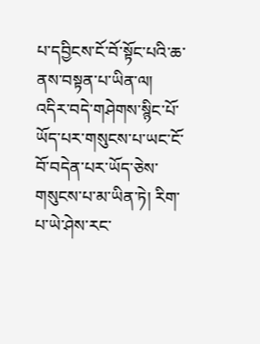པ་དབྱིངས་ངོ་བོ་སྟོང་པའི་ཆ་ནས་བསྟན་པ་ཡིན་ལ། འདིར་བདེ་གཤེགས་སྙིང་པོ་ཡོད་པར་གསུངས་པ་ཡང་ངོ་བོ་བདེན་པར་ཡོད་ཅེས་གསུངས་པ་མ་ཡིན་ཏེ། རིག་པ་ཡེ་ཤེས་རང་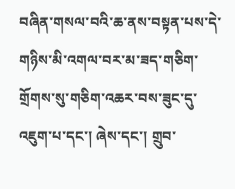བཞིན་གསལ་བའི་ཆ་ནས་བསྟན་པས་དེ་གཉིས་མི་འགལ་བར་མ་ཟད་གཅིག་གྲོགས་སུ་གཅིག་འཆར་བས་ཟུང་དུ་འཇུག་པ་དང་། ཞེས་དང་། གྲུབ་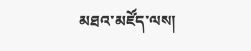མཐའ་མཛོད་ལས།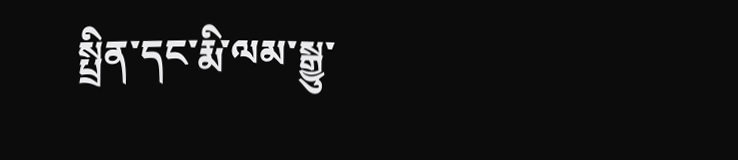སྤྲིན་དང་རྨི་ལམ་སྒྱུ་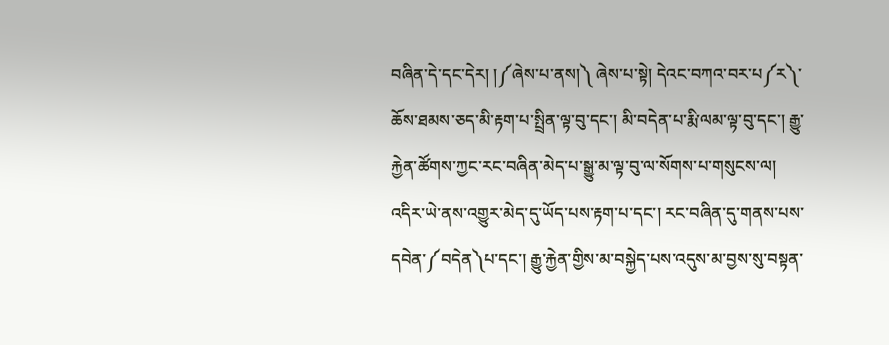བཞིན་དེ་དང་དེར། །༼ཞེས་པ་ནས།༽ ཞེས་པ་སྟེ། དེའང་བཀའ་བར་པ༼ར༽་ཆོས་ཐམས་ཅད་མི་རྟག་པ་སྤྲིན་ལྟ་བུ་དང་། མི་བདེན་པ་རྨི་ལམ་ལྟ་བུ་དང་། རྒྱུ་རྐྱེན་ཚོགས་ཀྱང་རང་བཞིན་མེད་པ་སྒྱུ་མ་ལྟ་བུ་ལ་སོགས་པ་གསུངས་ལ། འདིར་ཡེ་ནས་འགྱུར་མེད་དུ་ཡོད་པས་རྟག་པ་དང་། རང་བཞིན་དུ་གནས་པས་དབེན་༼བདེན༽པ་དང་། རྒྱུ་རྐྱེན་གྱིས་མ་བསྐྱེད་པས་འདུས་མ་བྱས་སུ་བསྟན་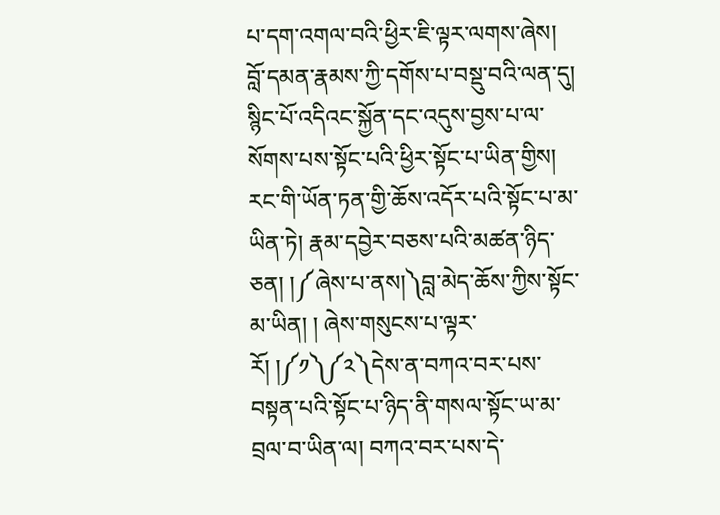པ་དག་འགལ་བའི་ཕྱིར་ཇི་ལྟར་ལགས་ཞེས། བློ་དམན་རྣམས་ཀྱི་དགོས་པ་བསྡུ་བའི་ལན་དུ། སྙིང་པོ་འདིའང་སྐྱོན་དང་འདུས་བྱས་པ་ལ་སོགས་པས་སྟོང་པའི་ཕྱིར་སྟོང་པ་ཡིན་གྱིས། རང་གི་ཡོན་ཏན་གྱི་ཆོས་འདོར་པའི་སྟོང་པ་མ་ཡིན་ཏེ། རྣམ་དབྱེར་བཅས་པའི་མཚན་ཉིད་ཅན། །༼ཞེས་པ་ནས།༽བླ་མེད་ཆོས་ཀྱིས་སྟོང་མ་ཡིན། ། ཞེས་གསུངས་པ་ལྟར་རོ། །༼༡༽༼༢༽དེས་ན་བཀའ་བར་པས་བསྟན་པའི་སྟོང་པ་ཉིད་ནི་གསལ་སྟོང་ཡ་མ་བྲལ་བ་ཡིན་ལ། བཀའ་བར་པས་དེ་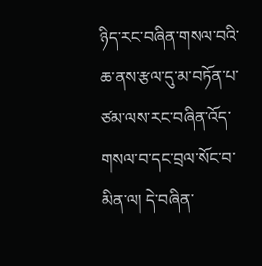ཉིད་རང་བཞིན་གསལ་བའི་ཆ་ནས་རྩལ་དུ་མ་བཏོན་པ་ཙམ་ལས་རང་བཞིན་འོད་གསལ་བ་དང་བྲལ་སོང་བ་མིན་ལ། དེ་བཞིན་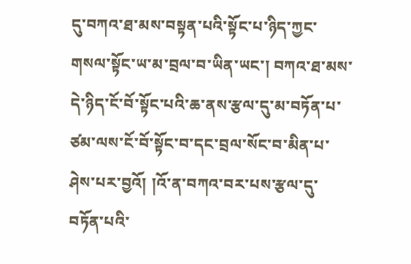དུ་བཀའ་ཐ་མས་བསྟན་པའི་སྟོང་པ་ཉིད་ཀྱང་གསལ་སྟོང་ཡ་མ་བྲལ་བ་ཡིན་ཡང་། བཀའ་ཐ་མས་དེ་ཉིད་ངོ་བོ་སྟོང་པའི་ཆ་ནས་རྩལ་དུ་མ་བཏོན་པ་ཙམ་ལས་ངོ་བོ་སྟོང་བ་དང་བྲལ་སོང་བ་མིན་པ་ཤེས་པར་བྱའོ། །འོ་ན་བཀའ་བར་པས་རྩལ་དུ་བཏོན་པའི་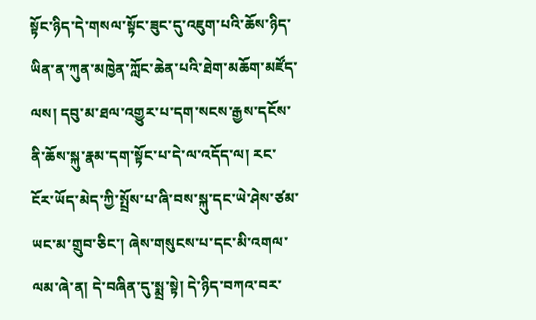སྟོང་ཉིད་དེ་གསལ་སྟོང་ཟུང་དུ་འཇུག་པའི་ཆོས་ཉིད་ཡིན་ན་ཀུན་མཁྱེན་ཀློང་ཆེན་པའི་ཐེག་མཆོག་མཛོད་ལས། དབུ་མ་ཐལ་འགྱུར་པ་དག་སངས་རྒྱས་དངོས་ནི་ཆོས་སྐུ་རྣམ་དག་སྟོང་པ་དེ་ལ་འདོད་ལ། རང་ངོར་ཡོད་མེད་ཀྱི་སྤྲོས་པ་ཞི་བས་སྐུ་དང་ཡེ་ཤེས་ཙམ་ཡང་མ་གྲུབ་ཅིང་། ཞེས་གསུངས་པ་དང་མི་འགལ་ལམ་ཞེ་ན། དེ་བཞིན་དུ་སྨྲ་སྟེ། དེ་ཉིད་བཀའ་བར་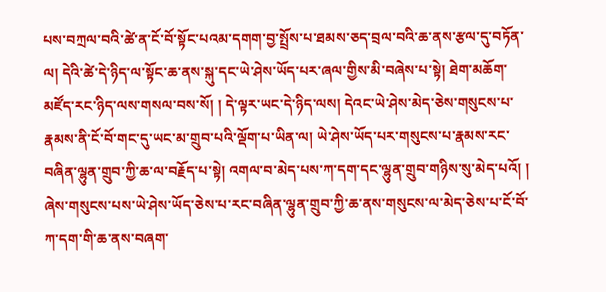པས་བཀྲལ་བའི་ཚེ་ན་ངོ་བོ་སྟོང་པའམ་དགག་བྱ་སྤྲོས་པ་ཐམས་ཅད་བྲལ་བའི་ཆ་ནས་རྩལ་དུ་བཏོན་ལ། དེའི་ཚེ་དེ་ཉིད་ལ་སྟོང་ཆ་ནས་སྐུ་དང་ཡེ་ཤེས་ཡོད་པར་ཞལ་གྱིས་མི་བཞེས་པ་སྟེ། ཐེག་མཆོག་མཛོད་རང་ཉིད་ལས་གསལ་བས་སོ། ། དེ་ལྟར་ཡང་དེ་ཉིད་ལས། དེའང་ཡེ་ཤེས་མེད་ཅེས་གསུངས་པ་རྣམས་ནི་ངོ་བོ་གང་དུ་ཡང་མ་གྲུབ་པའི་ལྡོག་པ་ཡིན་ལ། ཡེ་ཤེས་ཡོད་པར་གསུངས་པ་རྣམས་རང་བཞིན་ལྷུན་གྲུབ་ཀྱི་ཆ་ལ་བརྗོད་པ་སྟེ། འགལ་བ་མེད་པས་ཀ་དག་དང་ལྷུན་གྲུབ་གཉིས་སུ་མེད་པའོ། ། ཞེས་གསུངས་པས་ཡེ་ཤེས་ཡོད་ཅེས་པ་རང་བཞིན་ལྷུན་གྲུབ་ཀྱི་ཆ་ནས་གསུངས་ལ་མེད་ཅེས་པ་ངོ་བོ་ཀ་དག་གི་ཆ་ནས་བཞག་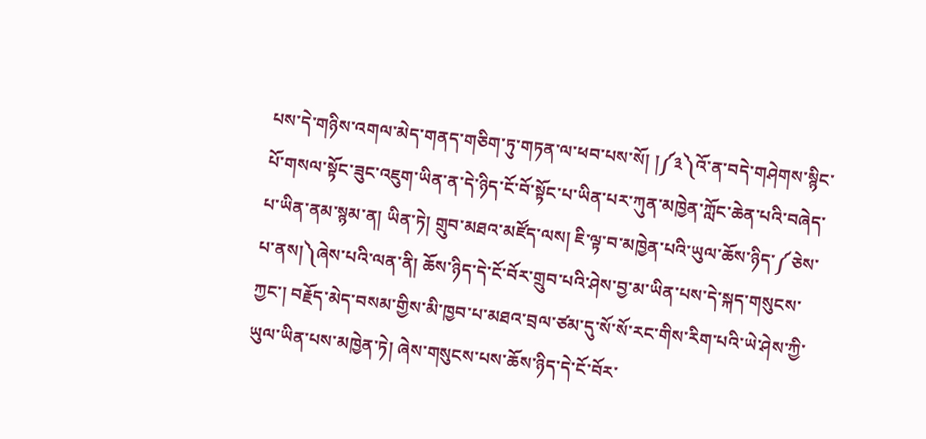པས་དེ་གཉིས་འགལ་མེད་གནད་གཅིག་ཏུ་གཏན་ལ་ཕབ་པས་སོ། །༼༣༽འོ་ན་བདེ་གཤེགས་སྙིང་པོ་གསལ་སྟོང་ཟུང་འཇུག་ཡིན་ན་དེ་ཉིད་ངོ་བོ་སྟོང་པ་ཡིན་པར་ཀུན་མཁྱེན་ཀློང་ཆེན་པའི་བཞེད་པ་ཡིན་ནམ་སྙམ་ན། ཡིན་ཏེ། གྲུབ་མཐའ་མཛོད་ལས། ཇི་ལྟ་བ་མཁྱེན་པའི་ཡུལ་ཆོས་ཉིད་༼ཅེས་པ་ནས།༽ཞེས་པའི་ལན་ནི། ཆོས་ཉིད་དེ་ངོ་བོར་གྲུབ་པའི་ཤེས་བྱ་མ་ཡིན་པས་དེ་སྐད་གསུངས་ཀྱང་། བརྗོད་མེད་བསམ་གྱིས་མི་ཁྱབ་པ་མཐའ་བྲལ་ཙམ་དུ་སོ་སོ་རང་གིས་རིག་པའི་ཡེ་ཤེས་ཀྱི་ཡུལ་ཡིན་པས་མཁྱེན་ཏེ། ཞེས་གསུངས་པས་ཆོས་ཉིད་དེ་ངོ་བོར་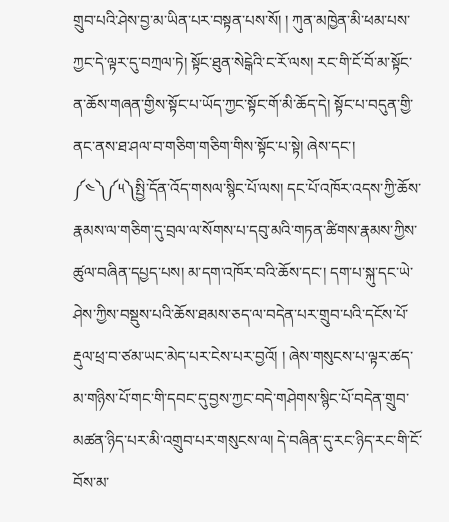གྲུབ་པའི་ཤེས་བྱ་མ་ཡིན་པར་བསྟན་པས་སོ། ། ཀུན་མཁྱེན་མི་ཕམ་པས་ཀྱང་དེ་ལྟར་དུ་བཀྲལ་ཏེ། སྟོང་ཐུན་སེངྒེའི་ང་རོ་ལས། རང་གི་ངོ་བོ་མ་སྟོང་ན་ཆོས་གཞན་གྱིས་སྟོང་པ་ཡོད་ཀྱང་སྟོང་གོ་མི་ཆོད་དེ། སྟོང་པ་བདུན་གྱི་ནང་ནས་ཐ་ཤལ་བ་གཅིག་གཅིག་གིས་སྟོང་པ་སྟེ། ཞེས་དང་། ༼༤༽༼༥༽སྤྱི་དོན་འོད་གསལ་སྙིང་པོ་ལས། དང་པོ་འཁོར་འདས་ཀྱི་ཆོས་རྣམས་ལ་གཅིག་དུ་བྲལ་ལ་སོགས་པ་དབུ་མའི་གཏན་ཚིགས་རྣམས་ཀྱིས་ཚུལ་བཞིན་དཔྱད་པས། མ་དག་འཁོར་བའི་ཆོས་དང་། དག་པ་སྐུ་དང་ཡེ་ཤེས་ཀྱིས་བསྡུས་པའི་ཆོས་ཐམས་ཅད་ལ་བདེན་པར་གྲུབ་པའི་དངོས་པོ་རྡུལ་ཕྲ་བ་ཙམ་ཡང་མེད་པར་ངེས་པར་བྱའོ། ། ཞེས་གསུངས་པ་ལྟར་ཚད་མ་གཉིས་པོ་གང་གི་དབང་དུ་བྱས་ཀྱང་བདེ་གཤེགས་སྙིང་པོ་བདེན་གྲུབ་མཚན་ཉིད་པར་མི་འགྲུབ་པར་གསུངས་ལ། དེ་བཞིན་དུ་རང་ཉིད་རང་གི་ངོ་བོས་མ་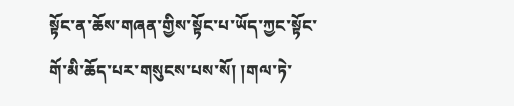སྟོང་ན་ཆོས་གཞན་གྱིས་སྟོང་པ་ཡོད་ཀྱང་སྟོང་གོ་མི་ཆོད་པར་གསུངས་པས་སོ། །གལ་ཏེ་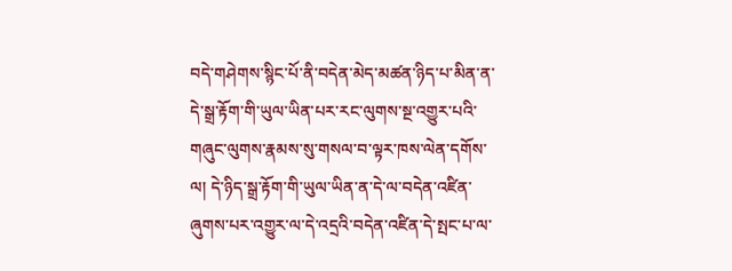བདེ་གཤེགས་སྙིང་པོ་ནི་བདེན་མེད་མཚན་ཉིད་པ་མིན་ན་དེ་སྒྲ་རྟོག་གི་ཡུལ་ཡིན་པར་རང་ལུགས་སྔ་འགྱུར་པའི་གཞུང་ལུགས་རྣམས་སུ་གསལ་བ་ལྟར་ཁས་ལེན་དགོས་ལ། དེ་ཉིད་སྒྲ་རྟོག་གི་ཡུལ་ཡིན་ན་དེ་ལ་བདེན་འཛིན་ཞུགས་པར་འགྱུར་ལ་དེ་འདྲའི་བདེན་འཛིན་དེ་སྤང་པ་ལ་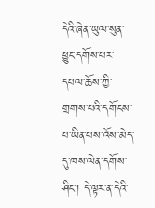དེའི་ཞེན་ཡུལ་སུན་ཕྱུང་དགོས་པར་དཔལ་ཆོས་ཀྱི་གྲགས་པའི་དགོངས་པ་ཡིན་པས་འོས་མེད་དུ་ཁས་ལེན་དགོས་ཤིང་། དེ་ལྟར་ན་དེའི་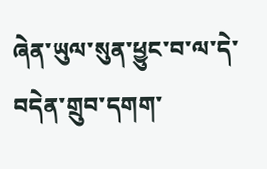ཞེན་ཡུལ་སུན་ཕྱུང་བ་ལ་དེ་བདེན་གྲུབ་དགག་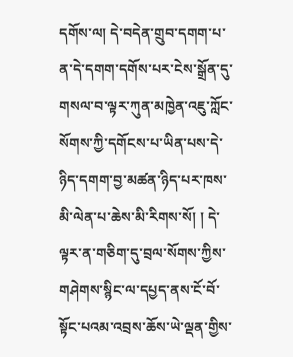དགོས་ལ། དེ་བདེན་གྲུབ་དགག་པ་ན་དེ་དགག་དགོས་པར་ངེས་སྒྲོན་དུ་གསལ་བ་ལྟར་ཀུན་མཁྱེན་འཇུ་ཀློང་སོགས་ཀྱི་དགོངས་པ་ཡིན་པས་དེ་ཉིད་དགག་བྱ་མཚན་ཉིད་པར་ཁས་མི་ལེན་པ་ཆེས་མི་རིགས་སོ། ། དེ་ལྟར་ན་གཅིག་དུ་བྲལ་སོགས་ཀྱིས་གཤེགས་སྙིང་ལ་དཔྱད་ནས་ངོ་བོ་སྟོང་པའམ་འབྲས་ཆོས་ཡེ་ལྡན་གྱིས་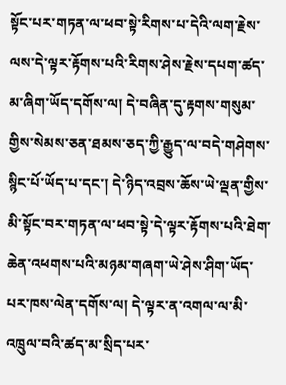སྟོང་པར་གཏན་ལ་ཕབ་སྟེ་རིགས་པ་དེའི་ལག་རྗེས་ལས་དེ་ལྟར་རྟོགས་པའི་རིགས་ཤེས་རྗེས་དཔག་ཚད་མ་ཞིག་ཡོད་དགོས་ལ། དེ་བཞིན་དུ་རྟགས་གསུམ་གྱིས་སེམས་ཅན་ཐམས་ཅད་ཀྱི་རྒྱུད་ལ་བདེ་གཤེགས་སྙིང་པོ་ཡོད་པ་དང་། དེ་ཉིད་འབྲས་ཆོས་ཡེ་ལྡན་གྱིས་མི་སྟོང་བར་གཏན་ལ་ཕབ་སྟེ་དེ་ལྟར་རྟོགས་པའི་ཐེག་ཆེན་འཕགས་པའི་མཉམ་གཞག་ཡེ་ཤེས་ཤིག་ཡོད་པར་ཁས་ལེན་དགོས་ལ། དེ་ལྟར་ན་འགལ་ལ་མི་འཁྲུལ་བའི་ཚད་མ་སྲིད་པར་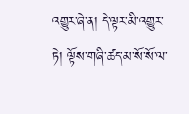འགྱུར་ཞེ་ན། དེ་ལྟར་མི་འགྱུར་ཏེ། ལྟོས་གཞི་ཚད་མ་སོ་སོ་ལ་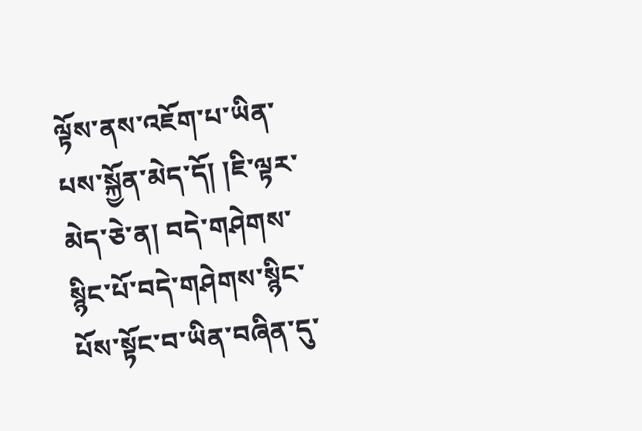ལྟོས་ནས་འཇོག་པ་ཡིན་པས་སྐྱོན་མེད་དོ། །ཇི་ལྟར་མེད་ཅེ་ན། བདེ་གཤེགས་སྙིང་པོ་བདེ་གཤེགས་སྙིང་པོས་སྟོང་བ་ཡིན་བཞིན་དུ་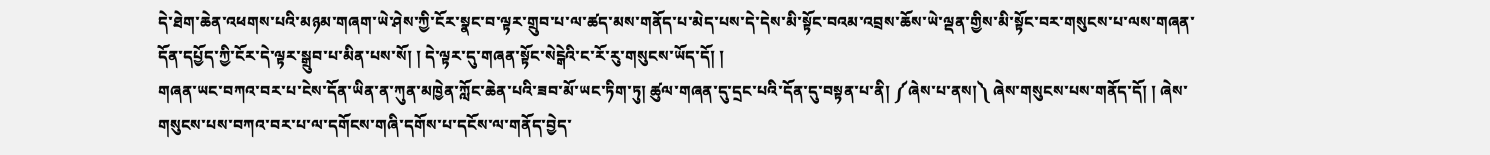དེ་ཐེག་ཆེན་འཕགས་པའི་མཉམ་གཞག་ཡེ་ཤེས་ཀྱི་ངོར་སྣང་བ་ལྟར་གྲུབ་པ་ལ་ཚད་མས་གནོད་པ་མེད་པས་དེ་དེས་མི་སྟོང་བའམ་འབྲས་ཆོས་ཡེ་ལྡན་གྱིས་མི་སྟོང་བར་གསུངས་པ་ལས་གཞན་དོན་དཔྱོད་ཀྱི་ངོར་དེ་ལྟར་སྒྲུབ་པ་མིན་པས་སོ། ། དེ་ལྟར་དུ་གཞན་སྟོང་སེངྒེའི་ང་རོ་རུ་གསུངས་ཡོད་དོ། །
གཞན་ཡང་བཀའ་བར་པ་ངེས་དོན་ཡིན་ན་ཀུན་མཁྱེན་ཀློང་ཆེན་པའི་ཟབ་མོ་ཡང་ཏིག་ཏུ། ཚུལ་གཞན་དུ་དྲང་པའི་དོན་དུ་བསྟན་པ་ནི། ༼ཞེས་པ་ནས།༽ ཞེས་གསུངས་པས་གནོད་དོ། ། ཞེས་གསུངས་པས་བཀའ་བར་པ་ལ་དགོངས་གཞི་དགོས་པ་དངོས་ལ་གནོད་བྱེད་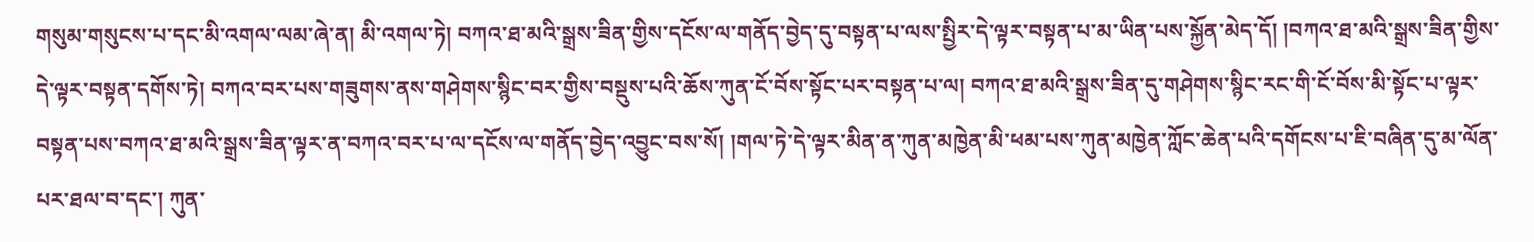གསུམ་གསུངས་པ་དང་མི་འགལ་ལམ་ཞེ་ན། མི་འགལ་ཏེ། བཀའ་ཐ་མའི་སྒྲས་ཟིན་གྱིས་དངོས་ལ་གནོད་བྱེད་དུ་བསྟན་པ་ལས་སྤྱིར་དེ་ལྟར་བསྟན་པ་མ་ཡིན་པས་སྐྱོན་མེད་དོ། །བཀའ་ཐ་མའི་སྒྲས་ཟིན་གྱིས་དེ་ལྟར་བསྟན་དགོས་ཏེ། བཀའ་བར་པས་གཟུགས་ནས་གཤེགས་སྙིང་བར་གྱིས་བསྡུས་པའི་ཆོས་ཀུན་ངོ་བོས་སྟོང་པར་བསྟན་པ་ལ། བཀའ་ཐ་མའི་སྒྲས་ཟིན་དུ་གཤེགས་སྙིང་རང་གི་ངོ་བོས་མི་སྟོང་པ་ལྟར་བསྟན་པས་བཀའ་ཐ་མའི་སྒྲས་ཟིན་ལྟར་ན་བཀའ་བར་པ་ལ་དངོས་ལ་གནོད་བྱེད་འབྱུང་བས་སོ། །གལ་ཏེ་དེ་ལྟར་མིན་ན་ཀུན་མཁྱེན་མི་ཕམ་པས་ཀུན་མཁྱེན་ཀློང་ཆེན་པའི་དགོངས་པ་ཇི་བཞིན་དུ་མ་ལོན་པར་ཐལ་བ་དང་། ཀུན་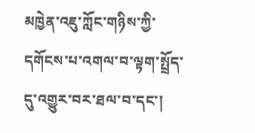མཁྱེན་འཇུ་ཀློང་གཉིས་ཀྱི་དགོངས་པ་འགལ་བ་ལྟག་སྤྲོད་དུ་འགྱུར་བར་ཐལ་བ་དང་།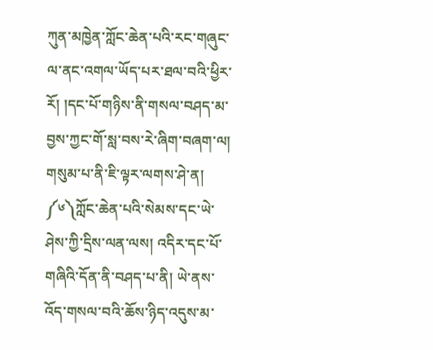ཀུན་མཁྱེན་ཀློང་ཆེན་པའི་རང་གཞུང་ལ་ནང་འགལ་ཡོད་པར་ཐལ་བའི་ཕྱིར་རོ། །དང་པོ་གཉིས་ནི་གསལ་བཤད་མ་བྱས་ཀྱང་གོ་སླ་བས་རེ་ཞིག་བཞག་ལ། གསུམ་པ་ནི་ཇི་ལྟར་ལགས་ཤེ་ན། ༼༦༽ཀློང་ཆེན་པའི་སེམས་དང་ཡེ་ཤེས་ཀྱི་དྲིས་ལན་ལས། འདིར་དང་པོ་གཞིའི་དོན་ནི་བཤད་པ་ནི། ཡེ་ནས་འོད་གསལ་བའི་ཆོས་ཉིད་འདུས་མ་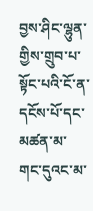བྱས་ཤིང་ལྷུན་གྱིས་གྲུབ་པ་སྟོང་པའི་ངོ་ན་དངོས་པོ་དང་མཚན་མ་གང་དུའང་མ་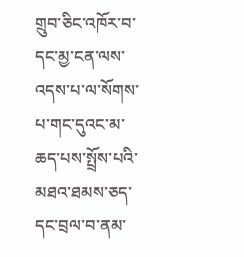གྲུབ་ཅིང་འཁོར་བ་དང་མྱ་ངན་ལས་འདས་པ་ལ་སོགས་པ་གང་དུའང་མ་ཆད་པས་སྤྲོས་པའི་མཐའ་ཐམས་ཅད་དང་བྲལ་བ་ནམ་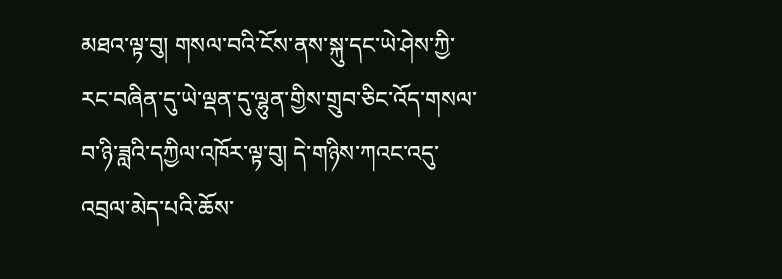མཐའ་ལྟ་བུ། གསལ་བའི་ངོས་ནས་སྐུ་དང་ཡེ་ཤེས་ཀྱི་རང་བཞིན་དུ་ཡེ་ལྡན་དུ་ལྷུན་གྱིས་གྲུབ་ཅིང་འོད་གསལ་བ་ཉི་ཟླའི་དཀྱིལ་འཁོར་ལྟ་བུ། དེ་གཉིས་ཀའང་འདུ་འབྲལ་མེད་པའི་ཆོས་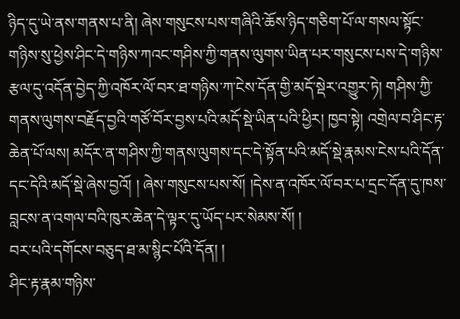ཉིད་དུ་ཡེ་ནས་གནས་པ་ནི། ཞེས་གསུངས་པས་གཞིའི་ཆོས་ཉིད་གཅིག་པོ་ལ་གསལ་སྟོང་གཉིས་སུ་ཕྱེས་ཤིང་དེ་གཉིས་ཀའང་གཤིས་ཀྱི་གནས་ལུགས་ཡིན་པར་གསུངས་པས་དེ་གཉིས་རྩལ་དུ་འདོན་བྱེད་ཀྱི་འཁོར་ལོ་བར་ཐ་གཉིས་ཀ་ངེས་དོན་གྱི་མདོ་སྡེར་འགྱུར་ཏེ། གཤིས་ཀྱི་གནས་ལུགས་བརྗོད་བྱའི་གཙོ་བོར་བྱས་པའི་མདོ་སྡེ་ཡིན་པའི་ཕྱིར། ཁྱབ་སྟེ། འགྲེལ་བ་ཤིང་རྟ་ཆེན་པོ་ལས། མདོར་ན་གཤིས་ཀྱི་གནས་ལུགས་དང་དེ་སྟོན་པའི་མདོ་སྡེ་རྣམས་ངེས་པའི་དོན་དང་དེའི་མདོ་སྡེ་ཞེས་བྱའོ། ། ཞེས་གསུངས་པས་སོ། །དེས་ན་འཁོར་ལོ་བར་པ་དྲང་དོན་དུ་ཁས་བླངས་ན་འགལ་བའི་ཁུར་ཆེན་དེ་ལྟར་དུ་ཡོད་པར་སེམས་སོ། །
བར་པའི་དགོངས་བཅུད་ཐ་མ་སྙིང་པོའི་དོན། །
ཤིང་རྟ་རྣམ་གཉིས་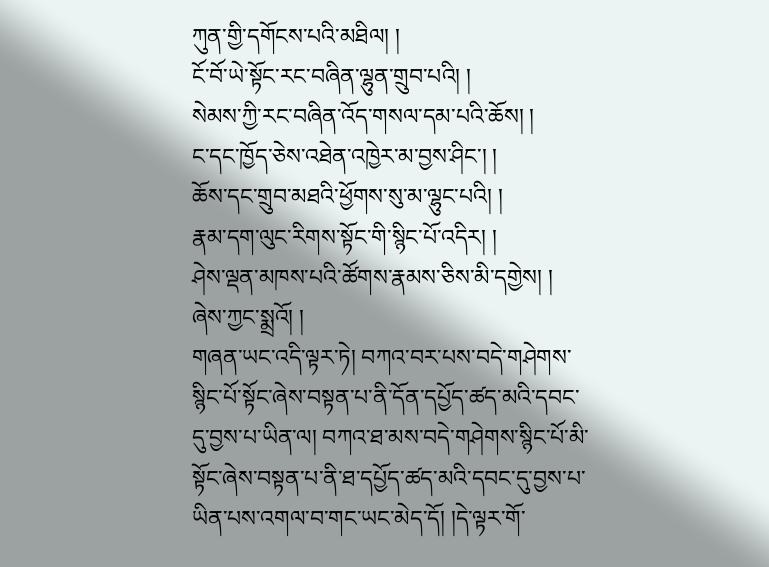ཀུན་གྱི་དགོངས་པའི་མཐིལ། །
ངོ་བོ་ཡེ་སྟོང་རང་བཞིན་ལྷུན་གྲུབ་པའི། །
སེམས་ཀྱི་རང་བཞིན་འོད་གསལ་དམ་པའི་ཆོས། །
ང་དང་ཁྱོད་ཅེས་འཐེན་འཁྱེར་མ་བྱས་ཤིང་། །
ཆོས་དང་གྲུབ་མཐའི་ཕྱོགས་སུ་མ་ལྷུང་པའི། །
རྣམ་དག་ལུང་རིགས་སྟོང་གི་སྙིང་པོ་འདིར། །
ཤེས་ལྡན་མཁས་པའི་ཚོགས་རྣམས་ཅིས་མི་དགྱེས། །
ཞེས་ཀྱང་སྨྲའོ། །
གཞན་ཡང་འདི་ལྟར་ཏེ། བཀའ་བར་པས་བདེ་གཤེགས་སྙིང་པོ་སྟོང་ཞེས་བསྟན་པ་ནི་དོན་དཔྱོད་ཚད་མའི་དབང་དུ་བྱས་པ་ཡིན་ལ། བཀའ་ཐ་མས་བདེ་གཤེགས་སྙིང་པོ་མི་སྟོང་ཞེས་བསྟན་པ་ནི་ཐ་དཔྱོད་ཚད་མའི་དབང་དུ་བྱས་པ་ཡིན་པས་འགལ་བ་གང་ཡང་མེད་དོ། །དེ་ལྟར་གོ་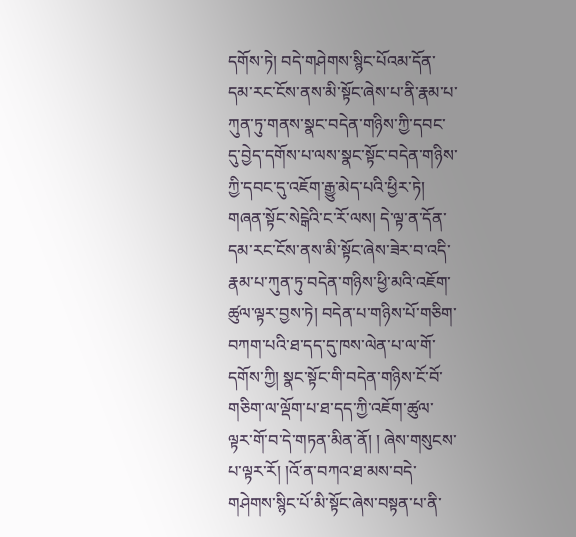དགོས་ཏེ། བདེ་གཤེགས་སྙིང་པོའམ་དོན་དམ་རང་ངོས་ནས་མི་སྟོང་ཞེས་པ་ནི་རྣམ་པ་ཀུན་ཏུ་གནས་སྣང་བདེན་གཉིས་ཀྱི་དབང་དུ་བྱེད་དགོས་པ་ལས་སྣང་སྟོང་བདེན་གཉིས་ཀྱི་དབང་དུ་འཇོག་རྒྱུ་མེད་པའི་ཕྱིར་ཏེ། གཞན་སྟོང་སེངྒེའི་ང་རོ་ལས། དེ་ལྟ་ན་དོན་དམ་རང་ངོས་ནས་མི་སྟོང་ཞེས་ཟེར་བ་འདི་རྣམ་པ་ཀུན་ཏུ་བདེན་གཉིས་ཕྱི་མའི་འཇོག་ཚུལ་ལྟར་བྱས་ཏེ། བདེན་པ་གཉིས་པོ་གཅིག་བཀག་པའི་ཐ་དད་དུ་ཁས་ལེན་པ་ལ་གོ་དགོས་ཀྱི། སྣང་སྟོང་གི་བདེན་གཉིས་ངོ་བོ་གཅིག་ལ་ལྡོག་པ་ཐ་དད་ཀྱི་འཇོག་ཚུལ་ལྟར་གོ་བ་དེ་གཏན་མིན་ནོ། ། ཞེས་གསུངས་པ་ལྟར་རོ། །འོ་ན་བཀའ་ཐ་མས་བདེ་གཤེགས་སྙིང་པོ་མི་སྟོང་ཞེས་བསྟན་པ་ནི་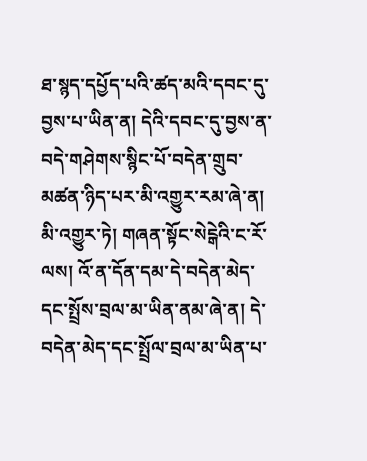ཐ་སྙད་དཔྱོད་པའི་ཚད་མའི་དབང་དུ་བྱས་པ་ཡིན་ན། དེའི་དབང་དུ་བྱས་ན་བདེ་གཤེགས་སྙིང་པོ་བདེན་གྲུབ་མཚན་ཉིད་པར་མི་འགྱུར་རམ་ཞེ་ན། མི་འགྱུར་ཏེ། གཞན་སྟོང་སེངྒེའི་ང་རོ་ལས། འོ་ན་དོན་དམ་དེ་བདེན་མེད་དང་སྤྲོས་བྲལ་མ་ཡིན་ནམ་ཞེ་ན། དེ་བདེན་མེད་དང་སྤྲོལ་བྲལ་མ་ཡིན་པ་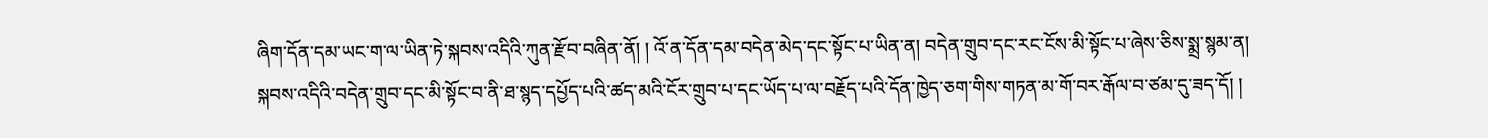ཞིག་དོན་དམ་ཡང་ག་ལ་ཡིན་ཏེ་སྐབས་འདིའི་ཀུན་རྫོབ་བཞིན་ནོ། ། འོ་ན་དོན་དམ་བདེན་མེད་དང་སྟོང་པ་ཡིན་ན། བདེན་གྲུབ་དང་རང་ངོས་མི་སྟོང་པ་ཞེས་ཅིས་སྨྲ་སྙམ་ན། སྐབས་འདིའི་བདེན་གྲུབ་དང་མི་སྟོང་བ་ནི་ཐ་སྙད་དཔྱོད་པའི་ཚད་མའི་ངོར་གྲུབ་པ་དང་ཡོད་པ་ལ་བརྗོད་པའི་དོན་ཁྱེད་ཅག་གིས་གཏན་མ་གོ་བར་རྒོལ་བ་ཙམ་དུ་ཟད་དོ། །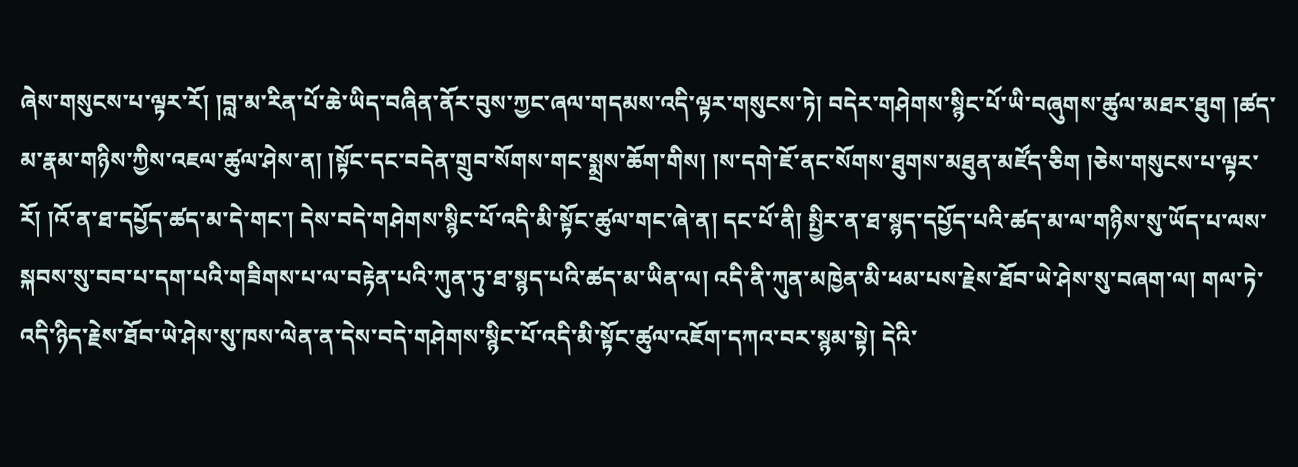ཞེས་གསུངས་པ་ལྟར་རོ། །བླ་མ་རིན་པོ་ཆེ་ཡིད་བཞིན་ནོར་བུས་ཀྱང་ཞལ་གདམས་འདི་ལྟར་གསུངས་ཏེ། བདེར་གཤེགས་སྙིང་པོ་ཡི་བཞུགས་ཚུལ་མཐར་ཐུག །ཚད་མ་རྣམ་གཉིས་ཀྱིས་འཇལ་ཚུལ་ཤེས་ན། །སྟོང་དང་བདེན་གྲུབ་སོགས་གང་སྨྲས་ཆོག་གིས། །ས་དགེ་ཇོ་ནང་སོགས་ཐུགས་མཐུན་མཛོད་ཅིག །ཅེས་གསུངས་པ་ལྟར་རོ། །འོ་ན་ཐ་དཔྱོད་ཚད་མ་དེ་གང་། དེས་བདེ་གཤེགས་སྙིང་པོ་འདི་མི་སྟོང་ཚུལ་གང་ཞེ་ན། དང་པོ་ནི། སྤྱིར་ན་ཐ་སྙད་དཔྱོད་པའི་ཚད་མ་ལ་གཉིས་སུ་ཡོད་པ་ལས་སྐབས་སུ་བབ་པ་དག་པའི་གཟིགས་པ་ལ་བརྟེན་པའི་ཀུན་ཏུ་ཐ་སྙད་པའི་ཚད་མ་ཡིན་ལ། འདི་ནི་ཀུན་མཁྱེན་མི་ཕམ་པས་རྗེས་ཐོབ་ཡེ་ཤེས་སུ་བཞག་ལ། གལ་ཏེ་འདི་ཉིད་རྗེས་ཐོབ་ཡེ་ཤེས་སུ་ཁས་ལེན་ན་དེས་བདེ་གཤེགས་སྙིང་པོ་འདི་མི་སྟོང་ཚུལ་འཇོག་དཀའ་བར་སྙམ་སྟེ། དེའི་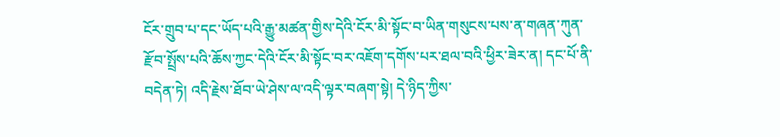ངོར་གྲུབ་པ་དང་ཡོད་པའི་རྒྱུ་མཚན་གྱིས་དེའི་ངོར་མི་སྟོང་བ་ཡིན་གསུངས་པས་ན་གཞན་ཀུན་རྫོབ་སྤྲོས་པའི་ཆོས་ཀྱང་དེའི་ངོར་མི་སྟོང་བར་འཇོག་དགོས་པར་ཐལ་བའི་ཕྱིར་ཟེར་ན། དང་པོ་ནི་བདེན་ཏེ། འདི་རྗེས་ཐོབ་ཡེ་ཤེས་ལ་འདི་ལྟར་བཞག་སྟེ། དེ་ཉིད་ཀྱིས་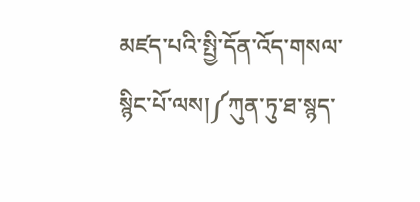མཛད་པའི་སྤྱི་དོན་འོད་གསལ་སྙིང་པོ་ལས།༼ཀུན་ཏུ་ཐ་སྙད་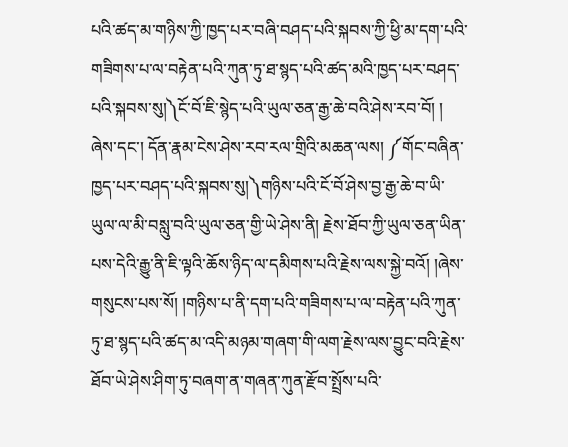པའི་ཚད་མ་གཉིས་ཀྱི་ཁྱད་པར་བཞི་བཤད་པའི་སྐབས་ཀྱི་ཕྱི་མ་དག་པའི་གཟིགས་པ་ལ་བརྟེན་པའི་ཀུན་ཏུ་ཐ་སྙད་པའི་ཚད་མའི་ཁྱད་པར་བཤད་པའི་སྐབས་སུ།༽ངོ་བོ་ཇི་སྙེད་པའི་ཡུལ་ཅན་རྒྱ་ཆེ་བའི་ཤེས་རབ་བོ། ། ཞེས་དང་། དོན་རྣམ་ངེས་ཤེས་རབ་རལ་གྲིའི་མཆན་ལས། ༼གོང་བཞིན་ཁྱད་པར་བཤད་པའི་སྐབས་སུ།༽གཉིས་པའི་ངོ་བོ་ཤེས་བྱ་རྒྱ་ཆེ་བ་ཡི་ཡུལ་ལ་མི་བསླུ་བའི་ཡུལ་ཅན་གྱི་ཡེ་ཤེས་ནི། རྗེས་ཐོབ་ཀྱི་ཡུལ་ཅན་ཡིན་པས་དེའི་རྒྱུ་ནི་ཇི་ལྟའི་ཆོས་ཉིད་ལ་དམིགས་པའི་རྗེས་ལས་སྐྱེ་བའོ། །ཞེས་གསུངས་པས་སོ། །གཉིས་པ་ནི་དག་པའི་གཟིགས་པ་ལ་བརྟེན་པའི་ཀུན་ཏུ་ཐ་སྙད་པའི་ཚད་མ་འདི་མཉམ་གཞག་གི་ལག་རྗེས་ལས་བྱུང་བའི་རྗེས་ཐོབ་ཡེ་ཤེས་ཤིག་ཏུ་བཞག་ན་གཞན་ཀུན་རྫོབ་སྤྲོས་པའི་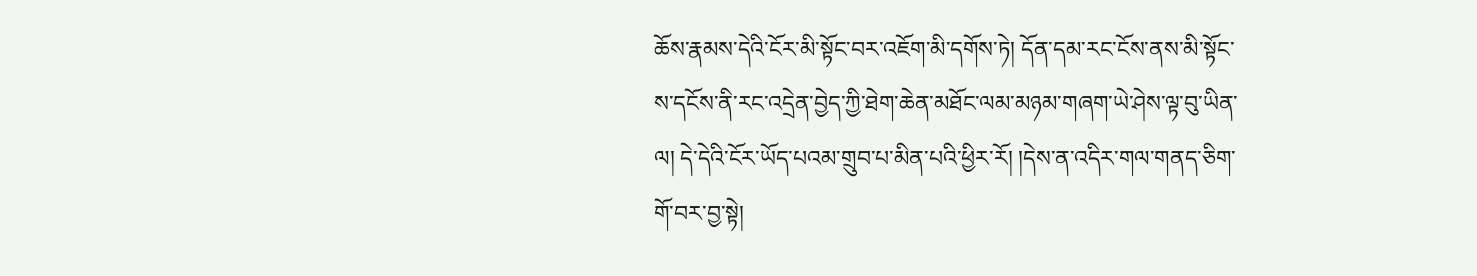ཆོས་རྣམས་དེའི་ངོར་མི་སྟོང་བར་འཇོག་མི་དགོས་ཏེ། དོན་དམ་རང་ངོས་ནས་མི་སྟོང་ས་དངོས་ནི་རང་འདྲེན་བྱེད་ཀྱི་ཐེག་ཆེན་མཐོང་ལམ་མཉམ་གཞག་ཡེ་ཤེས་ལྟ་བུ་ཡིན་ལ། དེ་དེའི་ངོར་ཡོད་པའམ་གྲུབ་པ་མིན་པའི་ཕྱིར་རོ། །དེས་ན་འདིར་གལ་གནད་ཅིག་གོ་བར་བྱ་སྟེ།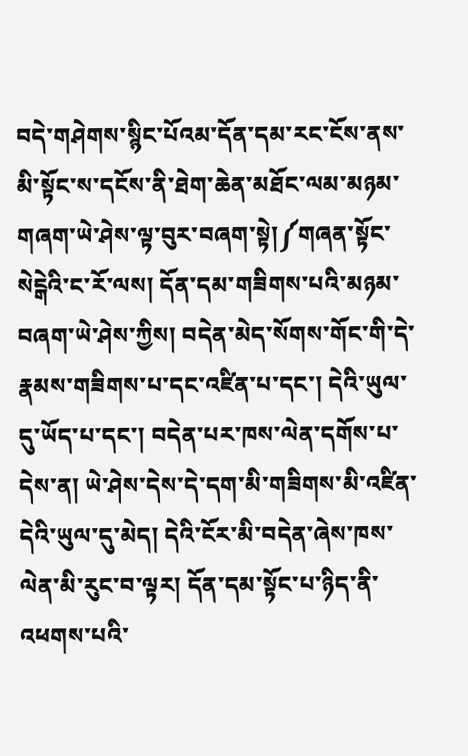བདེ་གཤེགས་སྙིང་པོའམ་དོན་དམ་རང་ངོས་ནས་མི་སྟོང་ས་དངོས་ནི་ཐེག་ཆེན་མཐོང་ལམ་མཉམ་གཞག་ཡེ་ཤེས་ལྟ་བུར་བཞག་སྟེ།༼གཞན་སྟོང་སེངྒེའི་ང་རོ་ལས། དོན་དམ་གཟིགས་པའི་མཉམ་བཞག་ཡེ་ཤེས་ཀྱིས། བདེན་མེད་སོགས་གོང་གི་དེ་རྣམས་གཟིགས་པ་དང་འཛིན་པ་དང་། དེའི་ཡུལ་དུ་ཡོད་པ་དང་། བདེན་པར་ཁས་ལེན་དགོས་པ་དེས་ན། ཡེ་ཤེས་དེས་དེ་དག་མི་གཟིགས་མི་འཛིན་དེའི་ཡུལ་དུ་མེད། དེའི་ངོར་མི་བདེན་ཞེས་ཁས་ལེན་མི་རུང་བ་ལྟར། དོན་དམ་སྟོང་པ་ཉིད་ནི་འཕགས་པའི་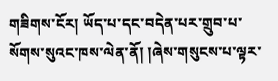གཟིགས་ངོར། ཡོད་པ་དང་བདེན་པར་གྲུབ་པ་སོགས་སུའང་ཁས་ལེན་ནོ། །ཞེས་གསུངས་པ་ལྟར་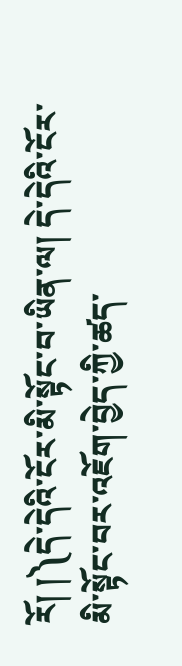རོ། །༽དེ་དེའི་ངོར་མི་སྟོང་བ་ཡིན་ལ། དེ་དེའི་ངོར་མི་སྟོང་བར་འཇོག་བྱེད་ཀྱི་ཚད་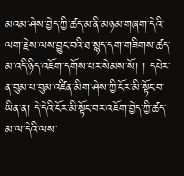མའམ་ཤེས་བྱེད་ཀྱི་ཚད་མ་ནི་མཉམ་གཞག་དེའི་ལག་རྗེས་ལས་བྱུང་བའི་ཐ་སྙད་དག་གཟིགས་ཚད་མ་འདི་ཉིད་འཇོག་དགོས་པར་སེམས་སོ། ། དཔེར་ན་བུམ་པ་བུམ་འཛིན་མིག་ཤེས་ཀྱི་ངོར་མི་སྟོང་བ་ཡིན་ན། དེ་དེའི་ངོར་མི་སྟོང་བར་འཇོག་བྱེད་ཀྱི་ཚད་མ་ལ་དེའི་ལས་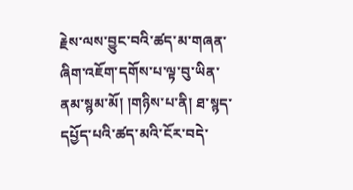རྗེས་ལས་བྱུང་བའི་ཚད་མ་གཞན་ཞིག་འཇོག་དགོས་པ་ལྟ་བུ་ཡིན་ནམ་སྙམ་མོ། །གཉིས་པ་ནི། ཐ་སྙད་དཔྱོད་པའི་ཚད་མའི་ངོར་བདེ་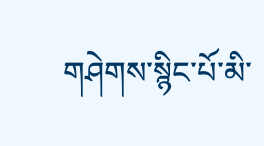གཤེགས་སྙིང་པོ་མི་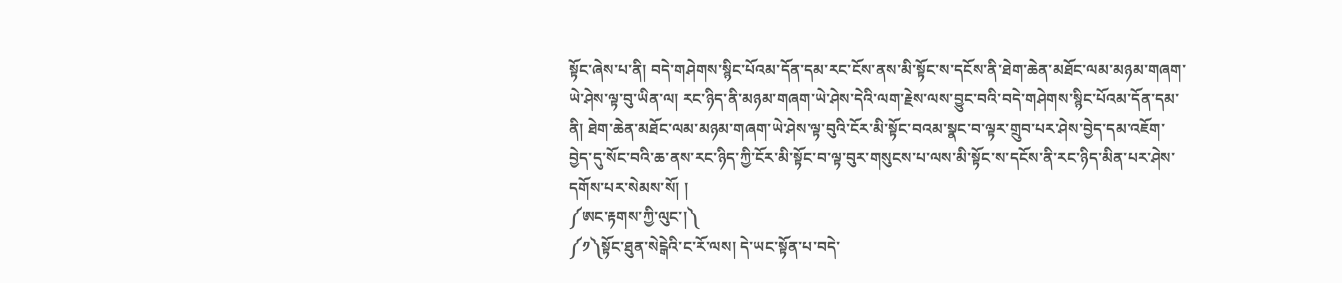སྟོང་ཞེས་པ་ནི། བདེ་གཤེགས་སྙིང་པོའམ་དོན་དམ་རང་ངོས་ནས་མི་སྟོང་ས་དངོས་ནི་ཐེག་ཆེན་མཐོང་ལམ་མཉམ་གཞག་ཡེ་ཤེས་ལྟ་བུ་ཡིན་ལ། རང་ཉིད་ནི་མཉམ་གཞག་ཡེ་ཤེས་དེའི་ལག་རྗེས་ལས་བྱུང་བའི་བདེ་གཤེགས་སྙིང་པོའམ་དོན་དམ་ནི། ཐེག་ཆེན་མཐོང་ལམ་མཉམ་གཞག་ཡེ་ཤེས་ལྟ་བུའི་ངོར་མི་སྟོང་བའམ་སྣང་བ་ལྟར་གྲུབ་པར་ཤེས་བྱེད་དམ་འཇོག་བྱེད་དུ་སོང་བའི་ཆ་ནས་རང་ཉིད་ཀྱི་ངོར་མི་སྟོང་བ་ལྟ་བུར་གསུངས་པ་ལས་མི་སྟོང་ས་དངོས་ནི་རང་ཉིད་མིན་པར་ཤེས་དགོས་པར་སེམས་སོ། །
༼ཨང་རྟགས་ཀྱི་ལུང་།༽
༼༡༽སྟོང་ཐུན་སེངྒེའི་ང་རོ་ལས། དེ་ཡང་སྟོན་པ་བདེ་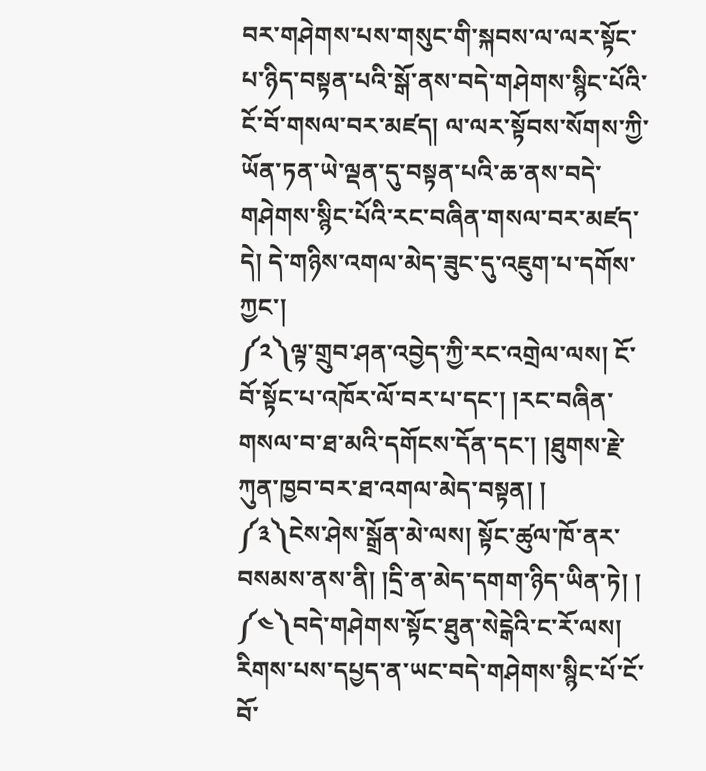བར་གཤེགས་པས་གསུང་གི་སྐབས་ལ་ལར་སྟོང་པ་ཉིད་བསྟན་པའི་སྒོ་ནས་བདེ་གཤེགས་སྙིང་པོའི་ངོ་བོ་གསལ་བར་མཛད། ལ་ལར་སྟོབས་སོགས་ཀྱི་ཡོན་ཏན་ཡེ་ལྡན་དུ་བསྟན་པའི་ཆ་ནས་བདེ་གཤེགས་སྙིང་པོའི་རང་བཞིན་གསལ་བར་མཛད་དེ། དེ་གཉིས་འགལ་མེད་ཟུང་དུ་འཇུག་པ་དགོས་ཀྱང་།
༼༢༽ལྟ་གྲུབ་ཤན་འབྱེད་ཀྱི་རང་འགྲེལ་ལས། ངོ་བོ་སྟོང་པ་འཁོར་ལོ་བར་པ་དང་། །རང་བཞིན་གསལ་བ་ཐ་མའི་དགོངས་དོན་དང་། །ཐུགས་རྗེ་ཀུན་ཁྱབ་བར་ཐ་འགལ་མེད་བསྟན། །
༼༣༽ངེས་ཤེས་སྒྲོན་མེ་ལས། སྟོང་ཚུལ་ཁོ་ནར་བསམས་ནས་ནི། །དྲི་ན་མེད་དགག་ཉིད་ཡིན་ཏེ། །
༼༤༽བདེ་གཤེགས་སྟོང་ཐུན་སེངྒེའི་ང་རོ་ལས། རིགས་པས་དཔྱད་ན་ཡང་བདེ་གཤེགས་སྙིང་པོ་ངོ་བོ་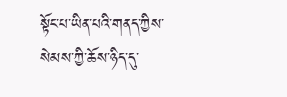སྟོང་པ་ཡིན་པའི་གནད་ཀྱིས་སེམས་ཀྱི་ཆོས་ཉིད་དུ་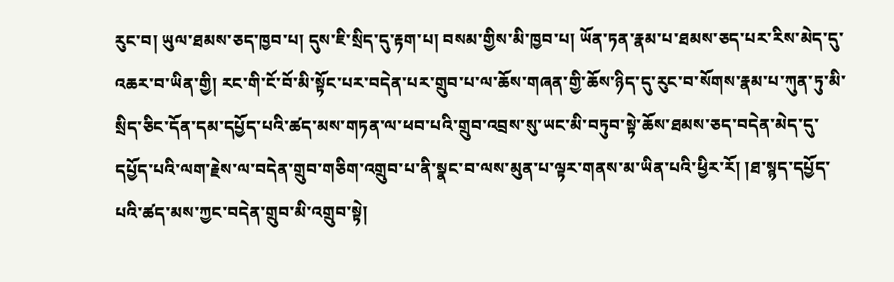རུང་བ། ཡུལ་ཐམས་ཅད་ཁྱབ་པ། དུས་ཇི་སྲིད་དུ་རྟག་པ། བསམ་གྱིས་མི་ཁྱབ་པ། ཡོན་ཏན་རྣམ་པ་ཐམས་ཅད་པར་རིས་མེད་དུ་འཆར་བ་ཡིན་གྱི། རང་གི་ངོ་བོ་མི་སྟོང་པར་བདེན་པར་གྲུབ་པ་ལ་ཆོས་གཞན་གྱི་ཆོས་ཉིད་དུ་རུང་བ་སོགས་རྣམ་པ་ཀུན་ཏུ་མི་སྲིད་ཅིང་དོན་དམ་དཔྱོད་པའི་ཚད་མས་གཏན་ལ་ཕབ་པའི་གྲུབ་འབྲས་སུ་ཡང་མི་བཏུབ་སྟེ་ཆོས་ཐམས་ཅད་བདེན་མེད་དུ་དཔྱོད་པའི་ལག་རྗེས་ལ་བདེན་གྲུབ་གཅིག་འགྲུབ་པ་ནི་སྣང་བ་ལས་མུན་པ་ལྟར་གནས་མ་ཡིན་པའི་ཕྱིར་རོ། །ཐ་སྙད་དཔྱོད་པའི་ཚད་མས་ཀྱང་བདེན་གྲུབ་མི་འགྲུབ་སྟེ།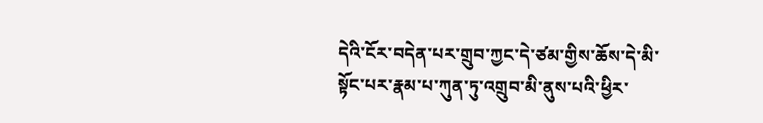དེའི་ངོར་བདེན་པར་གྲུབ་ཀྱང་དེ་ཙམ་གྱིས་ཆོས་དེ་མི་སྟོང་པར་རྣམ་པ་ཀུན་ཏུ་འགྲུབ་མི་ནུས་པའི་ཕྱིར་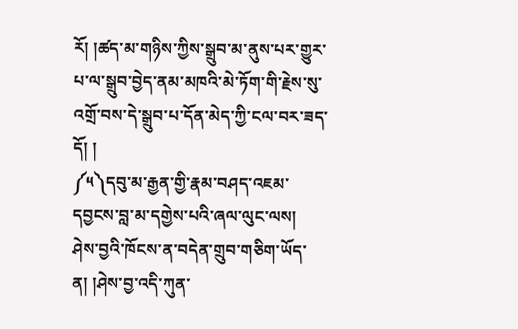རོ། །ཚད་མ་གཉིས་ཀྱིས་སྒྲུབ་མ་ནུས་པར་གྱུར་པ་ལ་སྒྲུབ་བྱེད་ནམ་མཁའི་མེ་ཏོག་གི་རྗེས་སུ་འགྲོ་བས་དེ་སྒྲུབ་པ་དོན་མེད་ཀྱི་ངལ་བར་ཟད་དོ། །
༼༥༽དབུ་མ་རྒྱན་གྱི་རྣམ་བཤད་འཇམ་དབྱངས་བླ་མ་དགྱེས་པའི་ཞལ་ལུང་ལས། ཤེས་བྱའི་ཁོངས་ན་བདེན་གྲུབ་གཅིག་ཡོད་ན། །ཤེས་བྱ་འདི་ཀུན་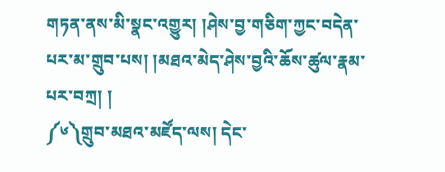གཏན་ནས་མི་སྣང་འགྱུར། །ཤེས་བྱ་གཅིག་ཀྱང་བདེན་པར་མ་གྲུབ་པས། །མཐའ་མེད་ཤེས་བྱའི་ཆོས་ཚུལ་རྣམ་པར་བཀྲ། །
༼༦༽གྲུབ་མཐའ་མཛོད་ལས། དེང་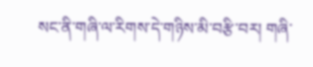སང་ནི་གཞི་ལ་རིགས་དེ་གཉིས་མི་བརྩི་བར། གཞི་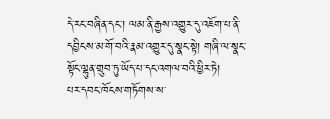དེ་རང་བཞིན་དང་། ལམ་ནི་རྒྱས་འགྱུར་དུ་འཇོག་པ་ནི་དབྱིངས་མ་གོ་བའི་རྣམ་འགྱུར་དུ་སྣང་སྟེ། གཞི་ལ་སྣང་སྟོང་ལྷུན་གྲུབ་ཏུ་ཡོད་པ་དང་འགལ་བའི་ཕྱིར་ཏེ།
པར་དབང་ཁོངས་གཏོགས་ས་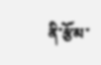ནི་རྩོམ་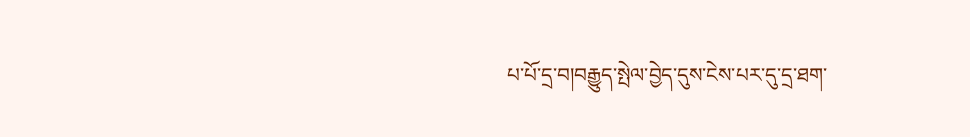པ་པོ་དྲ་བ།བརྒྱུད་སྤེལ་བྱེད་དུས་ངེས་པར་དུ་དྲ་ཐག་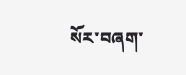སོར་བཞག་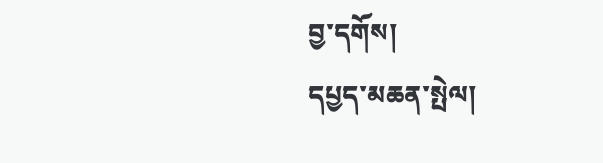བྱ་དགོས།
དཔྱད་མཆན་སྤེལ།